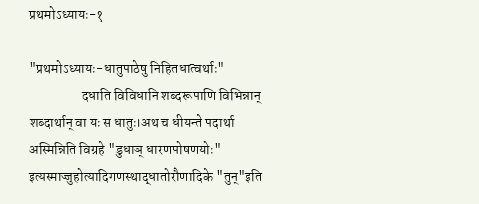प्रथमोऽध्यायः-१

"प्रथमोऽध्यायः-धातुपाठेषु निहितधात्वर्थाः"
                   दधाति विविधानि शब्दरूपाणि विभिन्नान् शब्दार्थान् वा यः स धातुः।अथ च धीयन्ते पदार्था अस्मिन्निति विग्रहे "डुधाञ् धारणपोषणयोः" इत्यस्माज्जुहोत्यादिगणस्थाद्धातोरौणादिके "तुन्"इति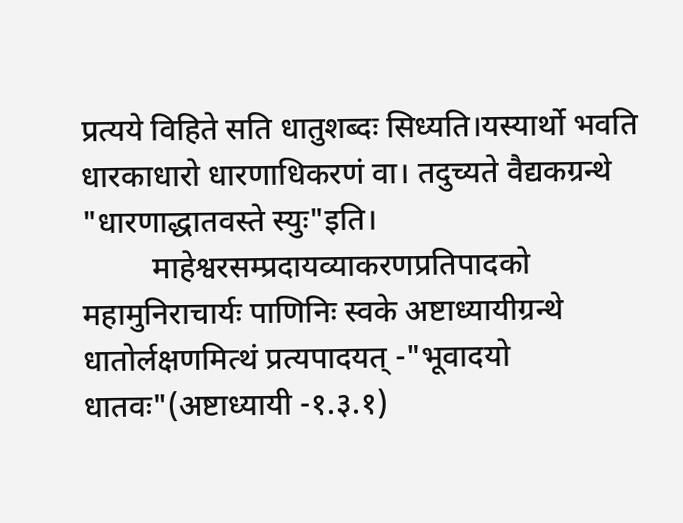प्रत्यये विहिते सति धातुशब्दः सिध्यति।यस्यार्थो भवति धारकाधारो धारणाधिकरणं वा। तदुच्यते वैद्यकग्रन्थे "धारणाद्धातवस्ते स्युः"इति।
         माहेश्वरसम्प्रदायव्याकरणप्रतिपादको महामुनिराचार्यः पाणिनिः स्वके अष्टाध्यायीग्रन्थे धातोर्लक्षणमित्थं प्रत्यपादयत् -"भूवादयो धातवः"(अष्टाध्यायी -१.३.१)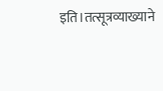इति।तत्सूत्रव्याख्याने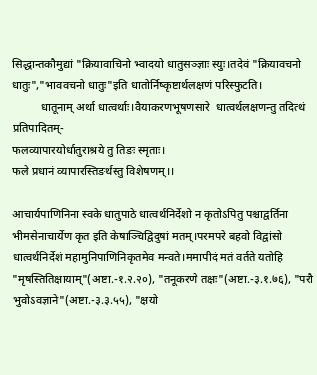सिद्धान्तकौमुद्यां "क्रियावाचिनो भ्वादयो धातुसञ्ज्ञाः स्युः।तदेवं "क्रियावचनो धातुः","भाववचनो धातुः"इति धातोर्निष्कृष्टार्थलक्षणं परिस्फुटति।
          धातूनाम् अर्था धात्वर्थाः।वैयाकरणभूषणसारे  धात्वर्थलक्षणन्तु तदित्थं प्रतिपादितम्-
फलव्यापारयोर्धातुराश्रये तु तिङः स्मृताः।
फले प्रधानं व्यापारस्तिङर्थस्तु विशेषणम्।।

आचार्यपाणिनिना स्वके धातुपाठे धात्वर्थनिर्देशो न कृतोऽपितु पश्चाद्वर्तिना भीमसेनाचार्येण कृत इति केषाञ्चिद्विदुषां मतम्।परमपरे बहवो विद्वांसो धात्वर्थनिर्देशं महामुनिपाणिनिकृतमेव मन्वते।ममापीदं मतं वर्तते यतोहि "मृषस्तितिक्षायाम्"(अष्टा.-१.२.२०), "तनूकरणे तक्षः"(अष्टा.-३.१.७६), "परौ भुवोऽवज्ञाने"(अष्टा.-३.३.५५), "क्षयो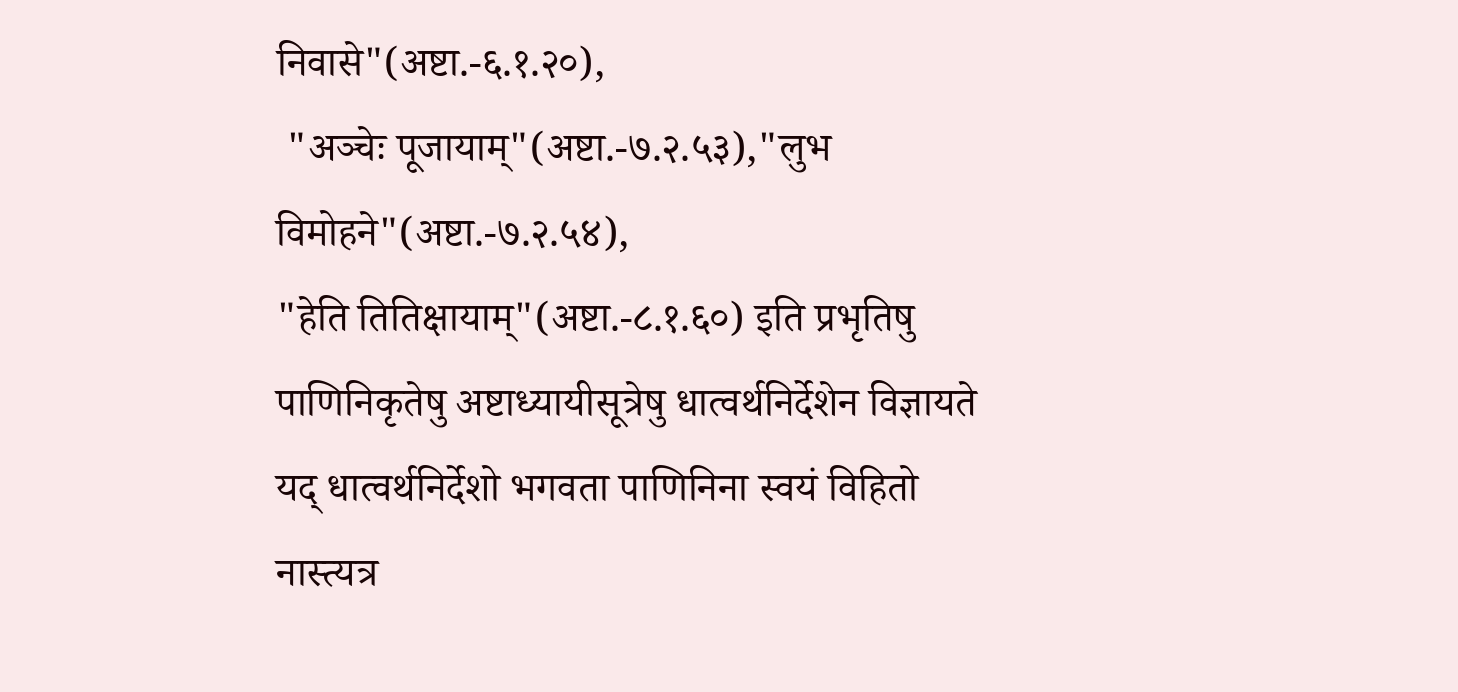निवासे"(अष्टा.-६.१.२०),
 "अञ्चेः पूजायाम्"(अष्टा.-७.२.५३),"लुभ विमोहने"(अष्टा.-७.२.५४),
"हेति तितिक्षायाम्"(अष्टा.-८.१.६०) इति प्रभृतिषु पाणिनिकृतेषु अष्टाध्यायीसूत्रेषु धात्वर्थनिर्देशेन विज्ञायते यद् धात्वर्थनिर्देशो भगवता पाणिनिना स्वयं विहितो नास्त्यत्र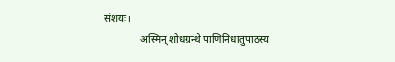संशयः।
              अस्मिन् शोधग्रन्थे पाणिनिधातुपाठस्य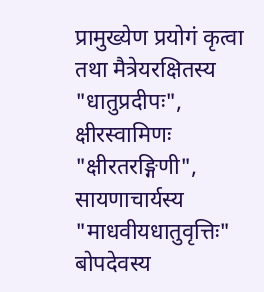प्रामुख्येण प्रयोगं कृत्वा तथा मैत्रेयरक्षितस्य "धातुप्रदीपः", क्षीरस्वामिणः "क्षीरतरङ्गिणी", सायणाचार्यस्य "माधवीयधातुवृत्तिः"
बोपदेवस्य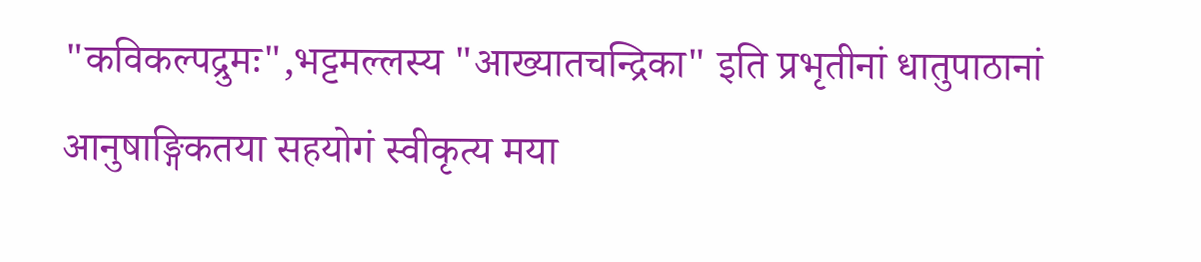"कविकल्पद्रुमः",भट्टमल्लस्य "आख्यातचन्द्रिका" इति प्रभृतीनां धातुपाठानां आनुषाङ्गिकतया सहयोगं स्वीकृत्य मया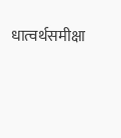धात्वर्थसमीक्षा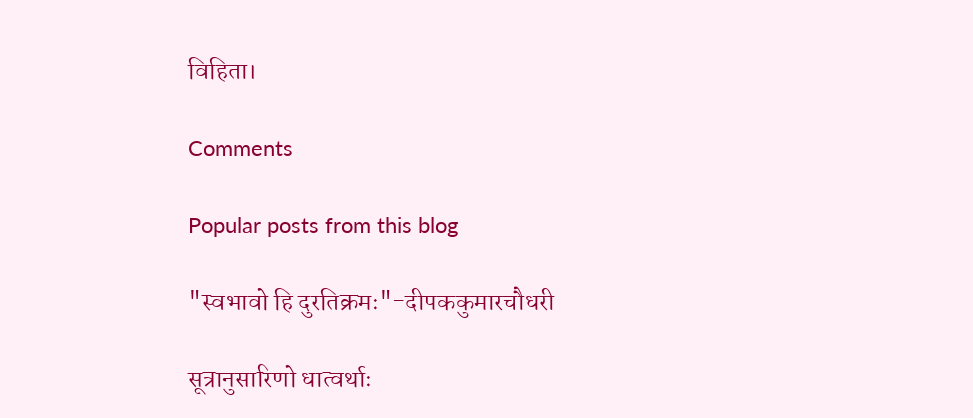विहिता।

Comments

Popular posts from this blog

"स्वभावो हि दुरतिक्रमः"-दीपककुमारचौधरी

सूत्रानुसारिणो धात्वर्थाः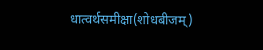धात्वर्थसमीक्षा(शोधबीजम्)